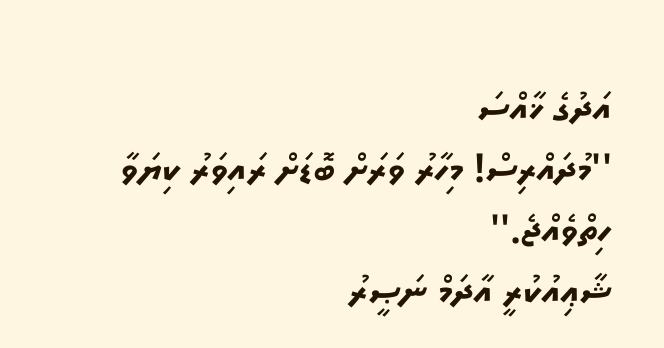އަދުގެ ޚާއްސަ
''މުދައްރިސް! މިހާރު ވަރަށް ބޮޑަށް ރައިވަރު ކިޔަވާ ހިތްވެއްޖެ.''
ޝާޢިއުކުރީ އާދަމް ނަޞީރު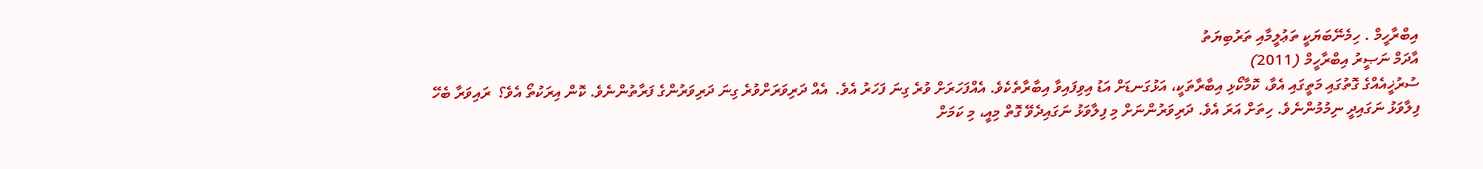އިބްރާހީމް . ހިމެނޭބަޔަކީ ތަޢުލީމާއި ތަރުބިޔަތު
އާދަމް ނަޞީރު އިބްރާހީމް (2011)
ސުރުޚީއެއްގެ ގޮތުގައި މަތީގައި އެވާ، ކޮމާކޯޅި އިބާރާތަކީ، އަޅުގަނޑަށް އަޑު އިވިފައިވާ އިބާރާތެކެވެ. އެއްފަހަރަށް ވުރެ ގިނަ ފަހަރު އެވެ.  އެއް ދަރިވަރަށްވުރެ ގިނަ ދަރިވަރުންގެ ފަރާތުންނެވެ. ކޮން އިރަކުތޯ އެވެ؟  ރައިވަރާ ބެހޭ ފިލާވަޅު ނަގައިދީ ނިމުމުންނެވެ. ހިތަށް އަރަ އެވެ. ދަރިވަރުންނަށް މި ފިލާވަޅު ނަގައިދެވޭ ގޮތް މިއީ، މި ކަމަށް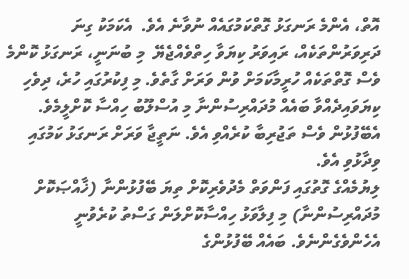އޮތް، އެންމެ ރަނގަޅު ގޮތްކަމުގައެއް ނުވާނެ އެވެ.  އެކަމަކު ގިނަ ދަރިވަރުންތަކެއް، ރައިވަރު ކިޔަވާ ހިތްވެއްޖެޔޭ  މި ބުނަނީ، ރަނގަޅު ކޮންމެ ވެސް ގޮތްތަކެއް ހުރީމާކަމަށް ވުން ވަރަށް ގާތެވެ. މި ފިކުރުގައި ހުރެ، ދިވެހި ކިޔަވައިދެއްވާ ބައެއް މުދައްރިސުންނާ މި އުސްލޫބު ހިއްސާ ކޮށްލީމެވެ. އެބޭފުޅުން ވެސް ތަޖުރިބާ ކުރެއްވި އެވެ. ނަތީޖާ ވަރަށް ރަނގަޅު ކަމުގައި ވިދާޅުވި އެވެ.
ލިޔުމެއްގެ ގޮތުގައި ފަންވަތް މެދުވެރިކޮށް ތިޔަ ބޭފުޅުންނާ (ޚާއްޞަކޮށް މުދައްރިސުންނާ) މި ފިލާވަޅު ހިއްސާކޮށްލަން ގަސްތު ކުރެވުނީ އެހެންވެގެންނެވެ. ބައެއް ބޭފުޅުންގެ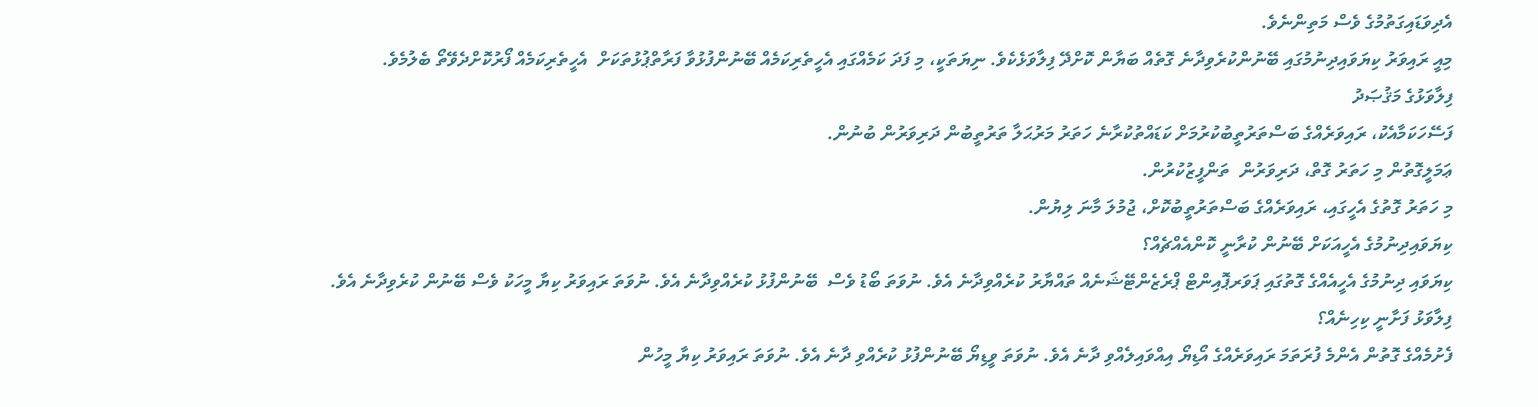އެދިވަޑައިގަތުމުގެ ވެސް މަތިންނެވެ.
މިއީ ރައިވަރު ކިޔަވައިދިނުމުގައި ބޭނުންކުރެވިދާނެ ގޮތެއް ބަޔާން ކޮށްދޭ ފިލާވަޅެކެވެ. ނިޔަތަކީ، މި ފަދަ ކަމެއްގައި އެހީތެރިކަމެއް ބޭނުންފުޅުވާ ފަރާތްޕުޅުތަކަށް  އެހީތެރިކަމެއް ފޯރުކޮށްދެވޭތޯ ބެލުމެވެ.
ފިލާވަޅުގެ މަޤުޞަދު
ފަސޭހަކަމާއެކު، ރައިވަރެއްގެ ބަސްތަރުތީބުކުރުމަށް ކަޑައްތުކުރާނެ ހަތަރު މަރުޙަލާ ތަރުތީބުން ދަރިވަރުން ބުނުން.
ޢަމަލީގޮތުން މި ހަތަރު ގޮތް، ދަރިވަރުން  ތަންފީޒުކުރުން.
މި ހަތަރު ގޮތުގެ އެހީގައި، ރައިވަރެއްގެ ބަސްތަރުތީބުކޮށް، ޖުމުލަ މާނަ ލިޔުން.
ކިޔަވައިދިނުމުގެ އެހީއަކަށް ބޭނުން ކުރާނީ ކޮންއެއްޗެއް؟
ކިޔަވައި ދިނުމުގެ އެހީއެއްގެ ގޮތުގައި ޕަވަރޕޮއިންޓް ޕްރެޒެންޓޭޝަނެއް ތައްޔާރު ކުރެއްވިދާނެ އެވެ. ނުވަތަ ބޯޑު ވެސް  ބޭނުންފުޅު ކުރެއްވިދާނެ އެވެ. ނުވަތަ ރައިވަރު ކިޔާ މީހަކު ވެސް ބޭނުން ކުރެވިދާނެ އެވެ.
ފިލާވަޅު ފަށާނީ ކިހިނެއް؟
ފެށުމެއްގެ ގޮތުން އެންމެ ފުރަތަމަ ރައިވަރެއްގެ އޯޑިޔޯ އިއްވައިލެއްވި ދާނެ އެވެ. ނުވަތަ ވީޑިޔޯ ބޭނުންފުޅު ކުރެއްވި ދާނެ އެވެ. ނުވަތަ ރައިވަރު ކިޔާ މީހުން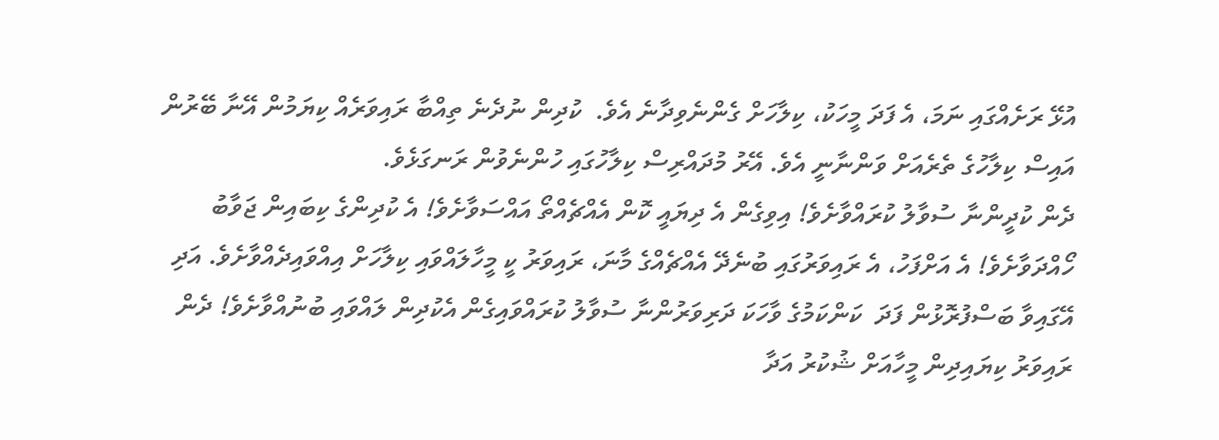އުޅޭ ރަށެއްގައި ނަމަ، އެ ފަދަ މީހަކު، ކިލާހަށް ގެންނެވިދާނެ އެވެ.  ކުދިން ނުދެނެ ތިއްބާ ރައިވަރެއް ކިޔަމުން އޭނާ ބޭރުން އައިސް ކިލާހުގެ ތެރެއަށް ވަންނާނީ އެވެ. އޭރު މުދައްރިސް ކިލާހުގައި ހުންނެވުން ރަނގަޅެވެ.
ދެން ކުދީންނާ ސުވާލު ކުރައްވާށެވެ! އިވިގެން އެ ދިޔައީ ކޮން އެއްޗެއްތޯ އައްސަވާށެވެ! އެ ކުދިންގެ ކިބައިން ޖަވާބު ހޯއްދަވާށެވެ! އެ އަށްފަހު، އެ ރައިވަރުގައި ބުނެދޭ އެއްޗެއްގެ މާނަ، ރައިވަރު ކީ މީހާލައްވައި ކިލާހަށް އިއްވައިދެއްވާށެވެ. އަދި އޭގައިވާ ބަސްފުރޮޅުން ފަދަ  ކަންކަމުގެ ވާހަކަ ދަރިވަރުންނާ ސުވާލު ކުރައްވައިގެން އެކުދިން ލައްވައި ބުނުއްވާށެވެ! ދެން ރައިވަރު ކިޔައިދިން މީހާއަށް ޝުކުރު އަދާ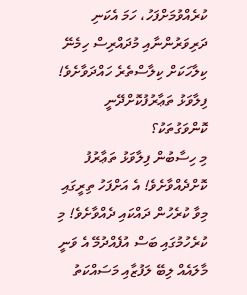ކުރެއްވުމަށްފަހު، ހަމަ އެކަނި ދަރިވަރުންނާއި މުދައްރިސް ހިމެނޭ ކިލާހަކަށް ކިލާސްތެރެ ހައްދަވާށެވެ!
ފިލާވަޅު ތަޢާރުފުކޮށްދޭނީ ކޮންވަގުތަކު؟
މި ހިސާބުން ފިލާވަޅު ތަޢާރުފު ކޮށްދެއްވާށެވެ! އެ އަށްފަހު ތިރީގައި މިވާ ކުރެހުން ދައްކައި ދެއްވާށެވެ! މި ކުރެހުމުގައި ބަސް އުފެއްދުމޭ އެ ވަނީ މާލައެއް ލިބޭ ލަފުޒާއި މަސައްކަތު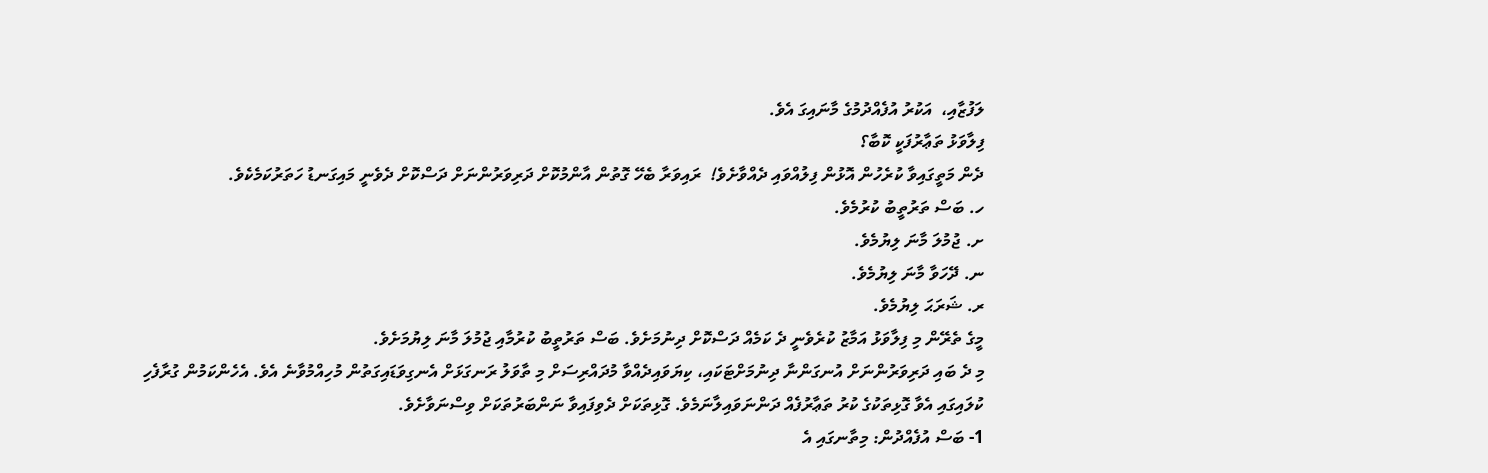ލަފުޒާއި،  އަކުރު އުފެއްދުމުގެ މާނައިގަ އެވެ.
ފިލާވަޅު ތަޢާރުފަކީ ކޮބާ؟
ދެން މަތީގައިވާ ކުރެހުން އޮޅުން ފިލުއްވައި ދެއްވާށެވެ!  ރައިވަރާ ބެހޭ ގޮތުން އާންމުކޮށް ދަރިވަރުންނަށް ދަސްކޮށް ދެވެނީ މައިގަނޑު ހަތަރުކަމެކެވެ.
ހ. ބަސް ތަރުތީބު ކުރުމެވެ.
ށ. ޖުމުލަ މާނަ ލިޔުމެވެ.
ނ. ދޭހަވާ މާނަ ލިޔުމެވެ.
ރ. ޝަރަޙަ ލިޔުމެވެ.
މީގެ ތެރޭން މި ފިލާވަޅު އަމާޒު ކުރެވެނީ ދެ ކަމެއް ދަސްކޮށް ދިނުމަށެވެ. ބަސް ތަރުތީބު ކުރުމާއި ޖުމުލަ މާނަ ލިޔުމަށެވެ.
މި ދެ ބައި ދަރިވަރުންނަށް އުނގަންނާ ދިނުމަށްޓަކައި، ކިޔަވައިދެއްވާ މުދައްރިސަށް މި ތާވަލު ރަނގަޅަށް އެނގިވަޑައިގަތުން މުހިއްމުވާނެ އެވެ. އެހެންކަމުން ގުރާފެހި ކުލައިގައި އެވާ ގޮޅިތަކުގެ ކުރު ތަޢާރުފެއް ދަންނަވައިލާނަމެވެ. ގޮޅިތަކަށް ދެވިފައިވާ ނަންބަރުތަކަށް ވިސްނަވާށެވެ.
1- ބަސް އުފެއްދުން: މިތާނގައި އެ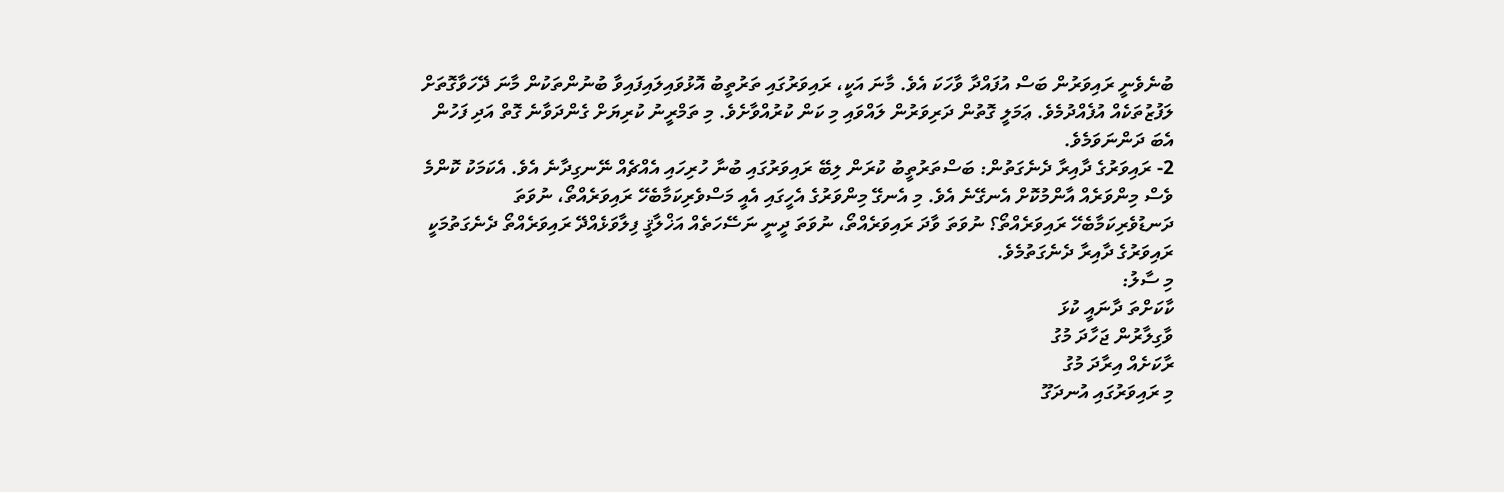ބުނެވެނީ ރައިވަރުން ބަސް އުފައްދާ ވާހަކަ އެވެ. މާނަ އަކީ، ރައިވަރުގައި ތަރުތީބު އޮޅުވައިލައިފައިވާ ބުނުންތަކުން މާނަ ދޭހަވާގޮތަށް ލަފުޒުތަކެއް އުފެއްދުމެވެ. ޢަމަލީ ގޮތުން ދަރިވަރުން ލައްވައި މި ކަން ކުރުއްވާށެވެ. މި ތަމްރީނު ކުރިޔަށް ގެންދަވާނެ ގޮތް އަދި ފަހުން އެބަ ދަންނަވަމެވެ.
2- ރައިވަރުގެ ދާއިރާ ދެނެގަތުން: ބަސްތަރުތީބު ކުރަން ލިބޭ ރައިވަރުގައި ބުނާ ހުރިހައި އެއްޗެއް ނޭނގިދާނެ އެވެ. އެކަމަކު ކޮންމެ ވެސް މިންވަރެއް އާންމުކޮށް އެނގޭނެ އެވެ. މި އެނގޭ މިންވަރުގެ އެހީގައި އެއީ މަސްވެރިކަމާބެހޭ ރައިވަރެއްތޯ، ނުވަތަ ދަނޑުވެރިކަމާބެހޭ ރައިވަރެއްތޯ؟ ނުވަތަ ވާދަ ރައިވަރެއްތޯ، ނުވަތަ ދީނީ ނަސޭހަތެއް އަޚްލާޤީ ފިލާވަޅެއްދޭ ރައިވަރެއްތޯ ދެނެގަތުމަކީ ރައިވަރުގެ ދާއިރާ ދެނެގަތުމެވެ.
މި ސާލު:
ކާކަށްތަ ދާނައީ ކުޅަ
ވާގިލާރުން ޖަހާދަ މުގު
ރާކަށެއް އިރާދަ މުގު
މި ރައިވަރުގައި އުނދަގޫ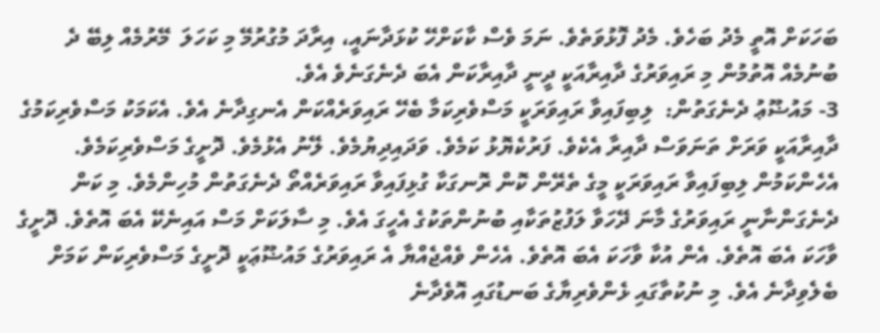ބަހަކަށް އޮތީ މެދު ބަހެވެ. މެދު ފޮޅުވަތެވެ. ނަމަ ވެސް ކާކަށްހޭ ކުޅަދާނައީ، އިރާދަ މުގުރުމޭ މި ކަހަލަ  މޭރުމެއް ލިބޭ ދެ ބުނުމެއް އޮތުމުން މި ރައިވަރުގެ ދާއިރާއަކީ ދީނީ ދާއިރާކަން އެބަ ދެނެގަނެވެ އެވެ.
3- މައުޟޫޢު ދެނެގަތުން:  ލިބިފައިވާ ރައިވަރަކީ މަސްވެރިކަމާ ބެހޭ ރައިވަރެއްކަން އެނގިދާނެ އެވެ. އެކަމަކު މަސްވެރިކަމުގެ ދާއިރާއަކީ ވަރަށް ތަނަވަސް ދާއިރާ އެކެވެ. ފަރުކެޔޮޅު ކަމެވެ. ވަދައިދިޔުމެވެ. ލޭނު އެޅުމެވެ. ދޮށީގެ މަސްވެރިކަމެވެ. އެހެންކަމުން ލިބިފައިވާ ރައިވަރަކީ މީގެ ތެރޭން ކޮން ރޮނގަކާ ގުޅިފައިވާ ރައިވަރެއްތޯ ދެނެގަތުން މުހިންމެވެ. މި ކަން ދެނެގަންނާނީ ރައިވަރުގެ މާނަ ދޭހަވާ ލަފުޒުތަކާއި ބުނުންތަކުގެ އެހީގަ އެވެ. މި ސާލަކަށް މަސް އައިނެކޭ އެބަ އޮތެވެ. ދޮށީގެ ވާހަކަ އެބަ އޮތެވެ. އެން އުކާ ވާހަކަ އެބަ އޮތެވެ. އެހެން ވެއްޖެއްޔާ އެ ރައިވަރުގެ މައުޟޫޢަކީ ދޮށީގެ މަސްވެރިކަން ކަމަށް ބެލެވިދާނެ އެވެ. މި ނުކުތާގައި ޅެންވެރިޔާގެ ބަނޑުގައި އޮވެދާނެ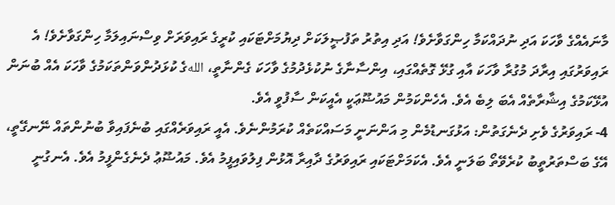މާނައެއްގެ ވާހަކަ އަދި ނުދައްކަމާ ހިންގަވާށެވެ! އަދި އިތުރު ތަފުޞީލަކަށް ދިޔުމަށްޓަކައި ކުރީގެ ރައިވަރަށް ވިސްނައިލަމާ ހިންގަވާށެވެ! އެ ރައިވަރުގައި އިރާދަ މުގުރާ ވާހަކަ އާއި ގުޅޭ ގޮތެއްގައި، އިންސާނާގެ ނުކުޅެދުމުގެ ވާހަކަ ގެންނާތީ، اللهގެ ކުޅަދުންވަންތަކަމުގެ ވާހަކަ އެއް ބުނަން އުޅޭކަމުގެ އިޝާރާތެއް އެބަ ލިބެ އެވެ. އެހެންކަމުން މައުޟޫޢަކީ އެއީކަން ސާފުވީ އެވެ.
4- ރައިވަރުގެ ވެށި ދެނެގަތުން: އަޅުގަނޑުމެން މި އަންނަނީ މަސައްކަތެއް ކުރަމުންނެވެ. އެއީ ރައިވަރެއްގައި ބުނެފައިވާ ބުނުންތައް ނޭނގޭތީ، އޭގެ ބަސްތަރުތީބު ކުރެވޭތޯ ބަލަނީ އެވެ. އެކަމަށްޓަކައި ރައިވަރުގެ ދާއިރާ އޮޅުން ފިލުވައިފީމު އެވެ. މައުޟޫޢު ދެނެގެންފީމު އެވެ. އެނގުނީ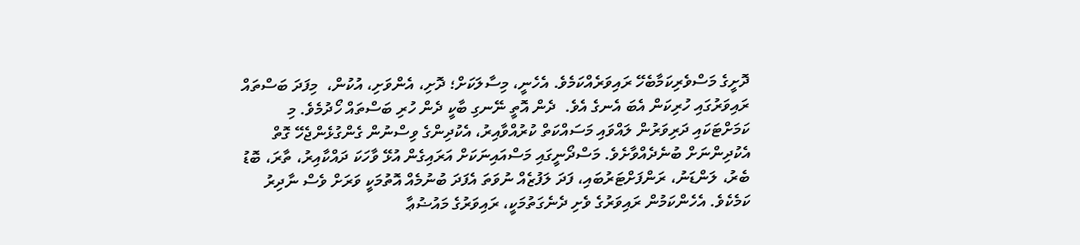ދޮށީގެ މަސްވެރިކަމާބެހޭ ރައިވަރެއްކަމެވެ. އެހެނީ، މިސާލަކަށް؛ ދޮށި، އެންވަށި، އުކުން،  މިފަދަ ބަސްތައް ރައިވަރުގައި ހުރިކަން އެބަ އެނގެ އެވެ.  ދެން އޮތީ ނޭނގި ބާކީ ދެން ހުރި ބަސްތައް ހޯދުމެވެ. މި ކަމަށްޓަކައި ދަރިވަރުން ލައްވައި މަސައްކަތް ކުރުއްވާއިރު، އެކުދިންގެ ވިސްނުން ގެންގުޅެންޖެހޭ ގޮތް އެކުދިންނަށް ބުނެދެއްވާށެވެ. މަސްދޯނީގައި މަސްއައިނަކަށް އަރައިގެން އުޅޭ ވާހަކަ ދައްކާއިރު، ތާރަ، ބޮޑު ބެރު، ލަންޑަނު، ރަންފަށްޓަރުބައި، ފަދަ ލަފުޒެއް ނުވަތަ އެފަދަ ބުނުމެއް އޮތުމަކީ ވަރަށް ވެސް ނާދިރު ކަމެކެވެ. އެހެންކަމުން ރައިވަރުގެ ވެށި ދެނެގަތުމަކީ، ރައިވަރުގެ މައުޟުޢާ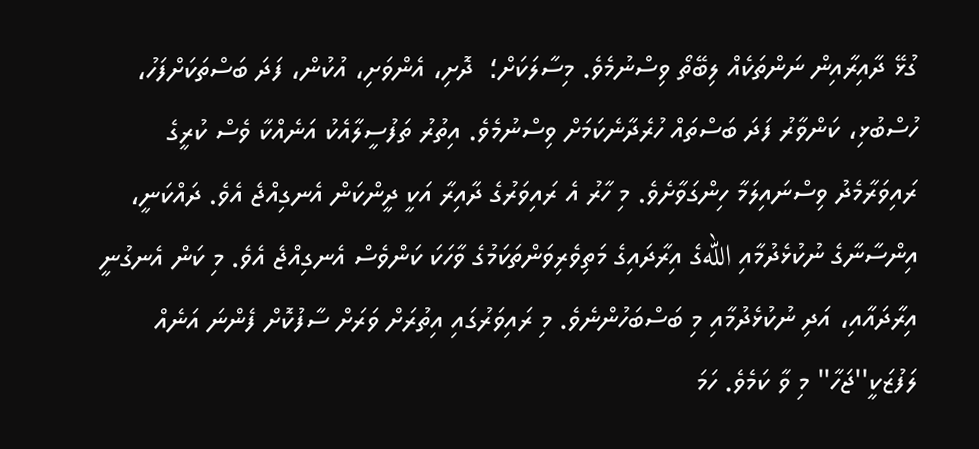ގުޅޭ ދާއިރާއިން ނަންތަކެއް ލިބޭތޯ ވިސްނުމެވެ. މިސާލަކަށް؛  ދޮށި، އެންވަށި، އުކުން، ފަދަ ބަސްތަކަށްފަހު، ހުސްބުޅި، ކަންވާރު ފަދަ ބަސްތައް ހުރެދާނެކަމަށް ވިސްނުމެވެ. އިތުރު ތަފުސީލާއެކު އަނެއްކާ ވެސް ކުރީގެ ރައިވަރާމެދު ވިސްނައިލަމާ ހިންގަވާށެވެ. މި ހާރު އެ ރައިވަރުގެ ދާއިރާ އަކީ ދީންކަން އެނގިއްޖެ އެވެ. ދައްކަނީ، އިންސާނާގެ ނުކުޅެދުމާއި اللهގެ އިރާދައިގެ މަތިވެރިވަންތަކަމުގެ ވާހަކަ ކަންވެސް އެނގިއްޖެ އެވެ. މި ކަން އެނގުނީ އިރާދައާއި، އަދި ނުކުޅެދުމާއި މި ބަސްބަހުންނެވެ. މި ރައިވަރުގައި އިތުރަށް ވަރަށް ސާފުކޮށް ފެންނަ އަނެއް ލަފުޒަކީ''ޖަހާ'' މި ވާ ކަމެވެ. ހަމަ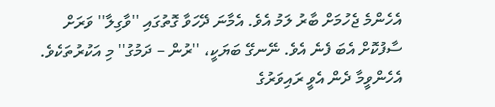އެހެންމެ ޖެހުމަށް ބާރު ލަމު އެވެ. އެމާނަ ދޭހަވާ ގޮތުގައި ''ވާގިލާ'' ވަރަށް ސާފުކޮށް އެބަ ފެނެ އެވެ. ނޭނގޭ ބަޔަކީ، ''ރުން – ދަމުގު'' މި އަކުރުތަކެވެ.  އެހެންވީމާ ދެން އެވީ ރައިވަރުގެ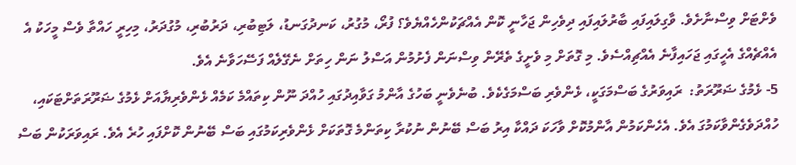ވެށްޓަށް ވިސްނާށެވެ. ވާގިލައިފައި ބާރުލައިފައި ދިވެހިން ޖަހާނީ ކޮން އެއްޗަކުންހެއްޔެވެ؟ ފުރޯ، މުގުރު، ކަނދުގަނޑު، ލަޓިބުރި، ދަރުބުރި، މުގުދަރު، މިހިރީ ހައްތާ ވެސް މީހަކު އެ އެއްޗެއްގެ އެހީގައި ޖަހައިފާނެ އެއްޗިއްސެވެ. މި ގޮތަށް މި ވެށީގެ ތެރޭން ވިސްނަން ފެށުމުން އަސްލު ނަން ހިތަށް ނެގޭލެއް ފަސޭހަވާނެ އެވެ.
5- ޅެމުގެ ޟަރޫރަތު:  ރައިވަރުގެ ބަސްމަގަކީ، ޅެންވެރި ބަސްމަގެކެވެ. ބުނެވެނީ ބަހުގެ އާންމު ގަވާއިދުގައި ހުއްދަ ނޫން ކިތައްމެ ކަމެއް ޅެންވެރިޔާއަށް ޅެމުގެ ޟަރޫރަތަށްޓަކައި، ހުއްދަވެގެންވާކަމުގަ އެވެ. އެހެންކަމުން އާންމުކޮށް ވާހަކަ ދައްކާ އިރު ބަސް ބޭނުން ނުކުރާ ކިތަންމެ ގޮތަކަށް ޅެންވެރިކަމުގައި ބަސް ބޭނުން ކޮށްފައި ހުރެ އެވެ. ރައިވަރަކުން ބަސް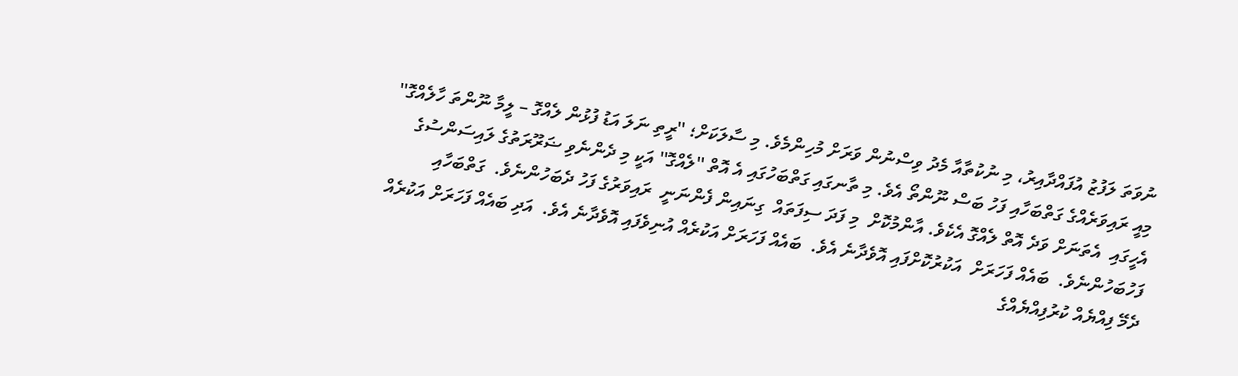ނުވަތަ ލަފުޒު އުފައްދާއިރު، މި ނުކުތާއާ މެދު ވިސްނުން ވަރަށް މުހިންމެވެ. މި ސާލަކަށް؛ ''ރީތި ނަލަ އަޑު ފުޅުން ލެއްގޮ – ލީމާ ނޫންތަ ހާލެއްގޮ'' މިއީ ރައިވަރެއްގެ ގަތްބަހާއި ފަހު ބަސް ނޫންތޯ އެވެ. މި ތާނގައި ގަތްބަހުގައި އެ އޮތް ''ލެއްގޮ'' އަކީ މި ދެންނެވި ޟަރޫރަތުގެ ލައިސަންސުގެ އެހީގައި  އެތަނަށް ވަދެ އޮތް ލެއްގޮ އެކެވެ. އާންމުކޮށް  މި ފަދަ ސިފަތައް  ގިނައިން ފެންނަނީ  ރައިވަރުގެ ފަހު ދެބަހުންނެވެ.  ގަތްބަހާއި ފަހުބަހުންނެވެ.  ބައެއް ފަހަރަށް  އަކުރުކޮށްފައި އޮވެދާނެ އެވެ.  ބައެއް ފަހަރަށް އަކުރެއް އުނިވެފައި އޮވެދާނެ އެވެ.  އަދި ބައެއް ފަހަރަށް އަކުރެއް ދެމޭ ފިއްޔެއް ކުރުފިއްޔެއްގެ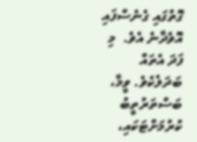ގޮތުގައި ގެނެސްފައި އޮވެދާނެ އެވެ.  މި ފަދަ އެތައް ބަދަލެކެވެ. ވީމާ، ބަސްތަރުތީބު ކުރުމަށްޓަކައި،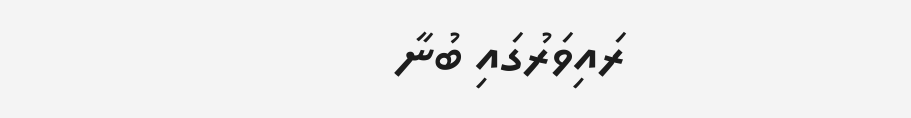ރައިވަރުގައި ބުނާ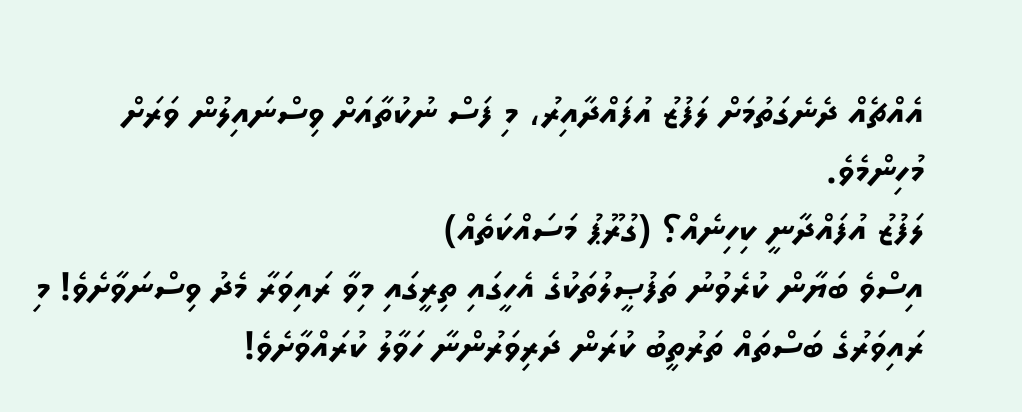އެއްޗެއް ދެނެގަތުމަށް ލަފުޒު އުފައްދާއިރު، މި ފަސް ނުކުތާއަށް ވިސްނައިލުން ވަރަށް މުހިންމެވެ.
ލަފުޒު އުފައްދާނީ ކިހިނެއް؟ (ގުރޫޕު މަސައްކަތެއް)
އިސްވެ ބަޔާން ކުރެވުނު ތަފުޞީލުތަކުގެ އެހީގައި ތިރީގައި މިވާ ރައިވަރާ މެދު ވިސްނަވާށެވެ! މި ރައިވަރުގެ ބަސްތައް ތަރުތީބު ކުރަން ދަރިވަރުންނާ ހަވާލު ކުރައްވާށެވެ!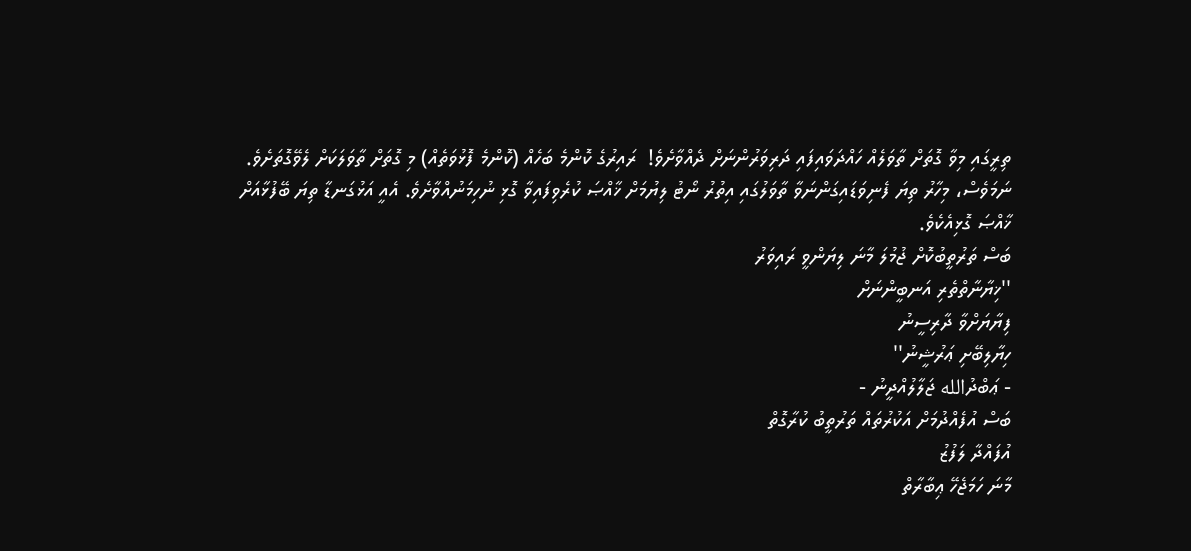ތިރީގައި މިވާ ގޮތަށް ތާވަލެއް ހައްދަވައިފައި ދަރިވަރުންނަށް ދެއްވާށެވެ!  ރައިރުގެ ކޮންމެ ބަހެއް (ކޮންމެ ފޮޅުވަތެއް) މި ގޮތަށް ތާވަލަކަށް ލެވޭގޮތަށެވެ. ނަމަވެސް، މިހާރު ތިޔަ ފެނިވަޑައިގަންނަވާ ތާވަލުގައި އިތުރު ނޯޓު ލިޔުމަށް ޚާއްޞަ ކުރެވިފައިވާ ގޮޅި ނުހިމަނުއްވާށެވެ. އެއީ އަޅުގަނޑާ ތިޔަ ބޭފުޅާއަށް ޚާއްޞަ ގޮޅިއެކެވެ.
ބަސް ތަރުތީބުކޮށް ޖުމުލަ މާނަ ލިޔަންވީ ރައިވަރު
''ޚިޔާނާތްތެރި އަނބީންނަށް
ފިޔާޔަށްވާ ދާރިސީނު
ހިޔާލިބޭށި ޢަރުޝީނު''
- ޢަބްދުالله ޖަލާލުއްދީނު -
ބަސް އުފެއްދުމަށް އަކުރުތައް ތަރުތީބު ކުރާގޮތް
އުފައްދާ ލަފުޒު
މާނަ ހަމަޖެހޭ ޢިބާރާތް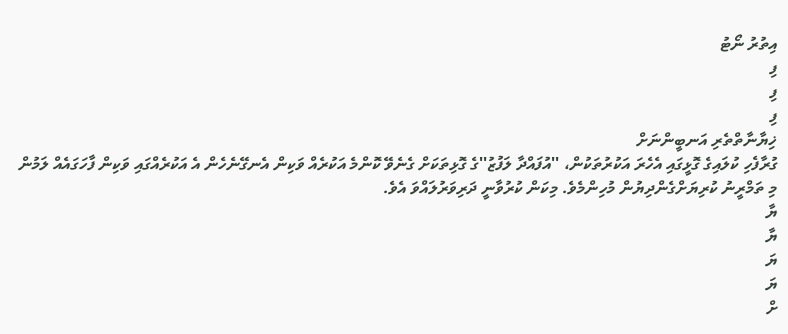އިތުރު ނޯޓު
ފި
ފި
ފި
ޚިޔާނާތްތެރި އަނބީންނަށް
ގުރާފެހި ކުލައިގެ ގޮޅީގައި އެހެރަ އަކުރުތަކުން، ''އުފައްދާ ލަފުޒު''ގެ ގޮޅިތަކަށް ގެނެވޭ ކޮންމެ އަކުރެއް ވަކިން އެނގޭނެހެން އެ އަކުރެއްގައި ވަކިން ފާހަގައެއް ލަމުން މި ތަމްރީނު ކުރިޔަށްގެންދިޔުން މުހިންމެވެ. މިކަން ކުރުވާނީ ދަރިވަރުލައްވަ އެވެ.
ޔާ
ޔާ
ޔަ
ޔަ
ށް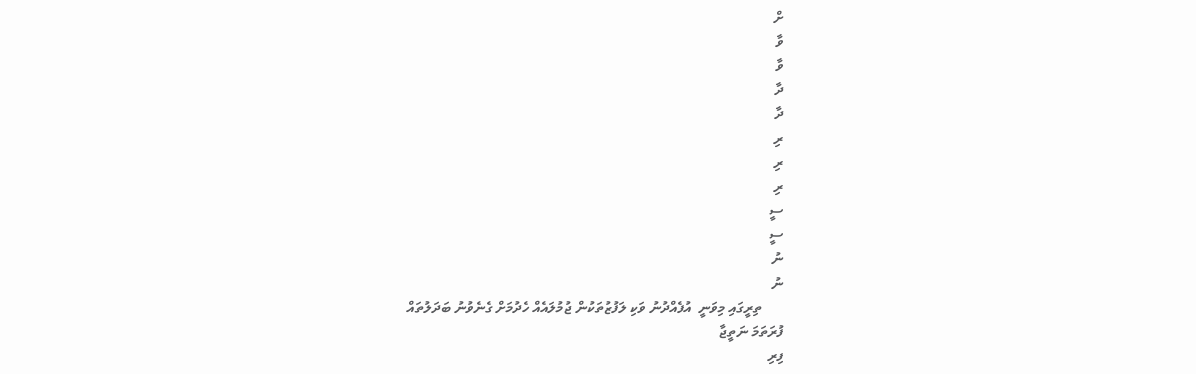ށް
ވާ
ވާ
ދާ
ދާ
ރި
ރި
ރި
ސީ
ސީ
ނު
ނު
      ތިރީގައި މިވަނީ  އުފެއްދުނު ވަކި ލަފުޒުތަކުން ޖުމުލައެއް ހެދުމަށް ގެނެވުނު ބަދަލުތައް
ފުރަތަމަ ނަތީޖާ
ފިރި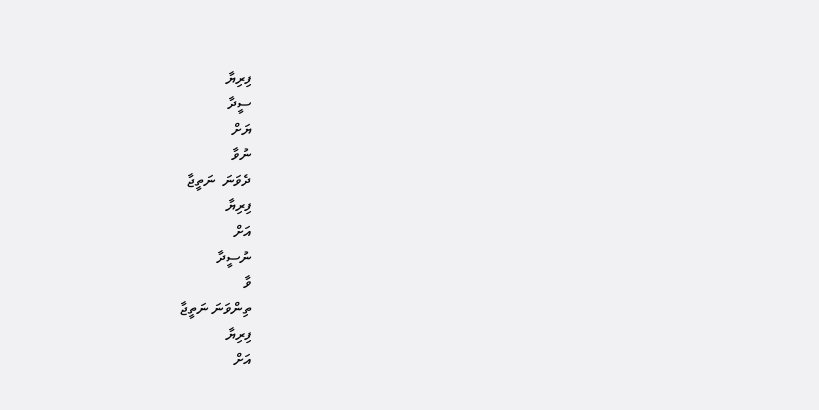ފިރިޔާ
ސީދާ
ޔަށް
ނުވާ
ދެވަނަ  ނަތީޖާ
ފިރިޔާ
އަށް
ނުސީދާ
ވާ
ތިންވަނަ ނަތީޖާ
ފިރިޔާ
އަށް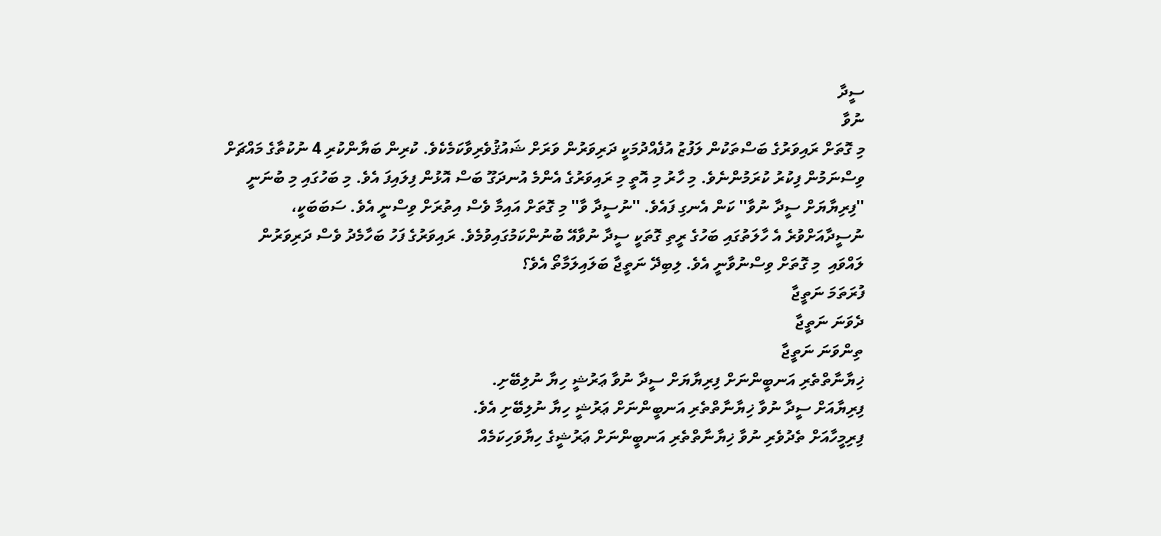ސީދާ
ނުވާ
މި ގޮތަށް ރައިވަރުގެ ބަސްތަކުން ލަފުޒު އުފެއްދުމަކީ ދަރިވަރުން ވަރަށް ޝައުޤުވެރިވާކަމެކެވެ. ކުރިން ބަޔާންކުރި 4 ނުކުތާގެ މައްޗަށް ވިސްނަމުން ފިކުރު ކުރަމުންނެވެ. މި ހާރު މި އޮތީ މި ރައިވަރުގެ އެންމެ އުނދަގޫ ބަސް އޮޅުން ފިލައިފަ އެވެ. މި ބަހުގައި މި ބުނަނީ ''ފިރިޔާޔަށް ސީދާ ނުވާ'' ކަން އެނގި ފައެވެ. ''ނުސީދާ ވާ'' މި ގޮތަށް އައިމާ ވެސް އިތުރަށް ވިސްނީ އެވެ. ސަބަބަކީ، ނުސީދާއަށްވުރެ އެ ހާލަތުގައި ބަހުގެ ރީތި ގޮތަކީ ސީދާ ނުވާއޭ ބުނުންކަމުގައިވުމެވެ. ރައިވަރުގެ ފަހު ބަހާމެދު ވެސް ދަރިވަރުން ލައްވައި  މި ގޮތަށް ވިސްނުވާނީ އެވެ. ލިބިދޭ ނަތީޖާ ބަލައިލަމާތޯ އެވެ؟
ފުރަތަމަ ނަތީޖާ
ދެވަނަ ނަތީޖާ
ތިންވަނަ ނަތީޖާ
ޚިޔާނާތްތެރި އަނބީންނަށް ފިރިޔާޔަށް ސީދާ ނުވާ ޢަރުޝީ ހިޔާ ނުލިބޭށި.
ފިރިޔާއަށް ސީދާ ނުވާ ޚިޔާނާތްތެރި އަނބީންނަށް ޢަރުޝީ ހިޔާ ނުލިބޭށި އެވެ.
ފިރިމީހާއަށް ތެދުވެރި ނުވާ ޚިޔާނާތްތެރި އަނބީންނަށް ޢަރުޝީގެ ހިޔާވަހިކަމެއް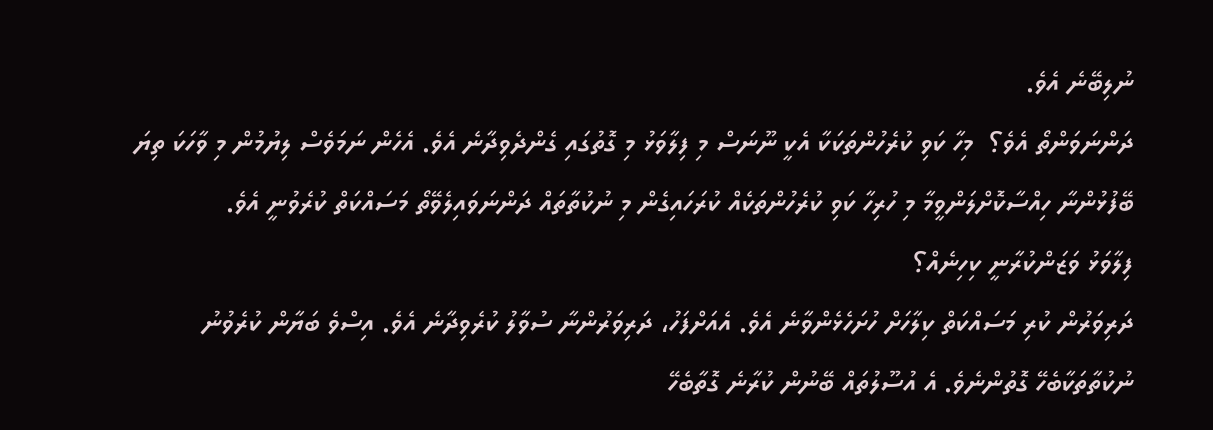ނުލިބޭނެ އެވެ.
ދަންނަވަންތޯ އެވެ؟  މިހާ ކަވި ކުރެހުންތަކަކާ އެކީ ނޫނަސް މި ފިލާވަޅު މި ގޮތުގައި ގެންދެވިދާނެ އެވެ. އެހެން ނަމަވެސް ލިޔުމުން މި ވާހަކަ ތިޔަ ބޭފުޅުންނާ ހިއްސާކޮށްލަންވީމާ މި ހުރިހާ ކަވި ކުރެހުންތަކެއް ކުރަހައިގެން މި ނުކުތާތައް ދަންނަވައިލެވޭތޯ މަސައްކަތް ކުރެވުނީ އެވެ.
ފިލާވަޅު ވަޒަންކުރާނީ ކިހިނެއް؟
ދަރިވަރުން ކުރި މަސައްކަތް ކިލާހަށް ހުށަހެޅެންވާނެ އެވެ. އެއަށްފަހު، ދަރިވަރުންނާ ސުވާލު ކުރެވިދާނެ އެވެ. އިސްވެ ބަޔާން ކުރެވުނު ނުކުތާތަކާބެހޭ ގޮތުންނެވެ. އެ އުސޫލުތައް ބޭނުން ކުރާނެ ގޮތާބެހޭ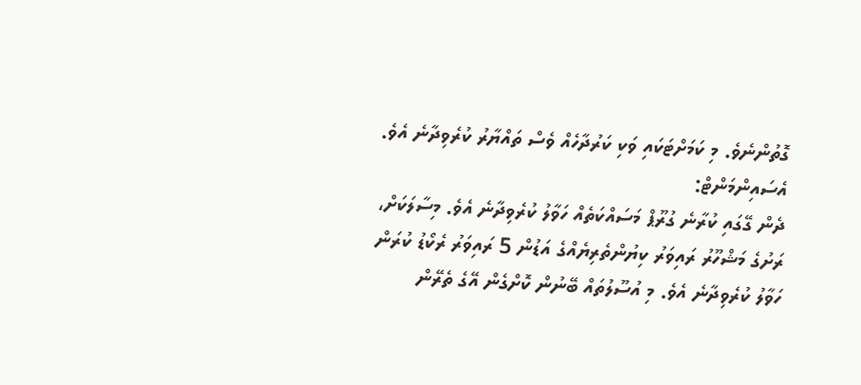ގޮތުންނެވެ. މި ކަމަށްޓަކައި ވަކި ކަރުދާހެއް ވެސް ތައްޔާރު ކުރެވިދާނެ އެވެ.
އެސައިންމަންޓް:
ދެން ގޭގައި ކުރާނެ ގުރޫޕް މަސައްކަތެއް ހަވާލު ކުރެވިދާނެ އެވެ. މިސާލަކަށް، ރަށުގެ މަޝްހޫރު ރައިވަރު ކިޔުންތެރިޔެއްގެ އަޑުން 5 ރައިވަރު ރެކޯޑު ކުރަން ހަވާލު ކުރެވިދާނެ އެވެ. މި އުސޫލުތައް ބޭނުން ކޮށްގެން އޭގެ ތެރޭން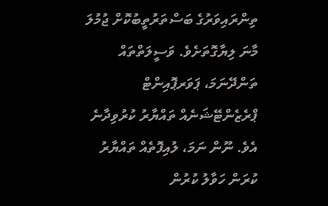ތިންރައިވަރުގެ ބަސްތަރުތީބުކޮށް ޖުމުލަ މާނަ ލިޔާގޮތަށެވެ. ވަސީލަތްތައް ތަންދޭނަމަ، ޕަވަރޕޮއިންޓް ޕްރެޒެންޓޭޝަނެއް ތައްޔާރު ކުރުވިދާނެ އެވެ. ނޫން ނަމަ، ލުއިފޮތެއް ތައްޔާރު ކުރަން ހަވާލު ކުރުން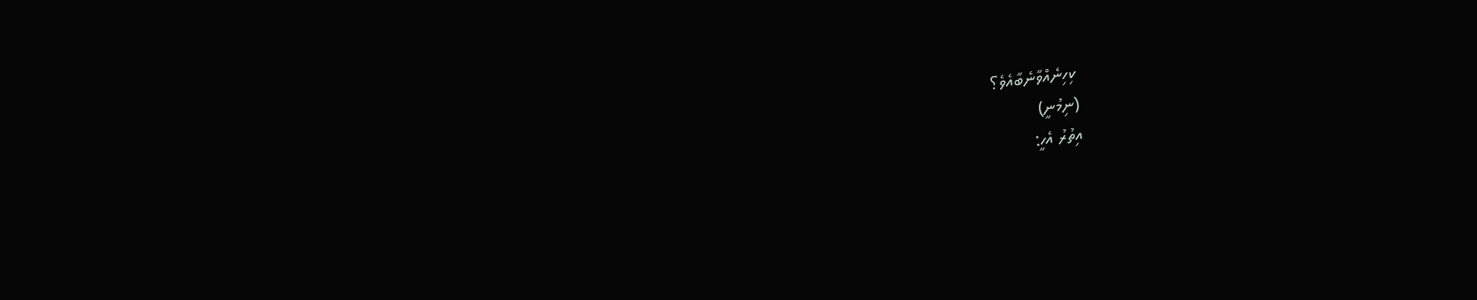ކިހިނެއްވާނެބާއެވެ؟
(ނިމުނީ)
އިތުރު އެހީ: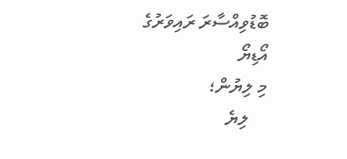ބޮޑުވިއްސާރަ ރައިވަރުގެ އޯޑިޔޯ
މި ލިޔުން؛
    ލިޔެ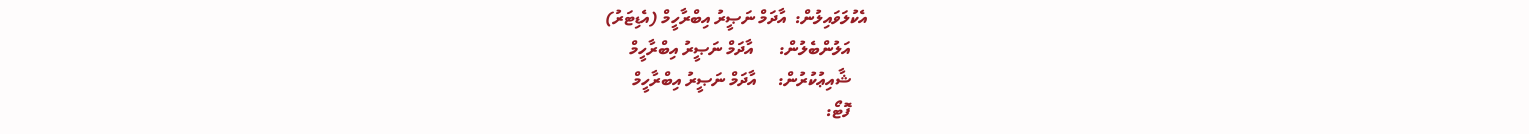އެކުލަވައިލުން:  އާދަމް ނަޞީރު އިބްރާހީމް (އެޑިޓަރު)
    އަލުންބެލުން:      އާދަމް ނަޞީރު އިބްރާހީމް
    ޝާއިޢުކުރުން:     އާދަމް ނަޞީރު އިބްރާހީމް
    ފޮޓޯ: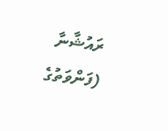ރައުޝާނާ (ފަންވަތުގެ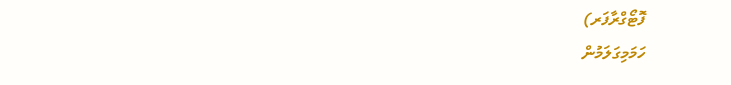ފޮޓޯގްރާފަރ)
ހަމަމިގަލަމުން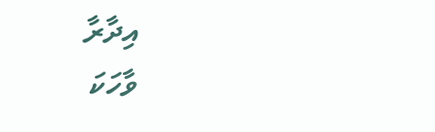އިދާރާ
ވާހަކަ